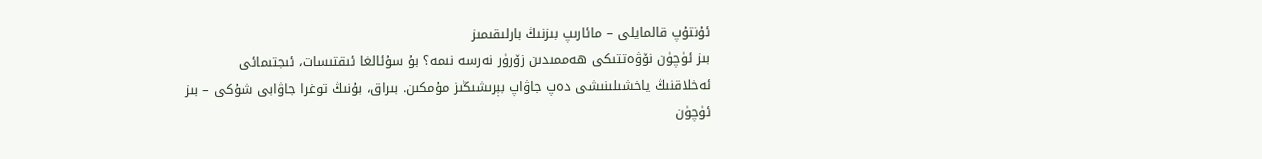ئۇنتۇپ قالمايلى – مائارىپ بىزنىڭ بارلىقىمىز
بىز ئۈچۈن نۆۋەتتىكى ھەممىدىن زۆرۈر نەرسە نىمە؟ بۇ سۇئالغا ئىقتىسات، ئىجتىمائى ئەخلاقنىڭ ياخشىلىنىشى دەپ جاۋاپ بېرىشىڭىز مۇمكىن. بىراق، بۇنىڭ توغرا جاۋابى شۇكى – بىز ئۈچۈن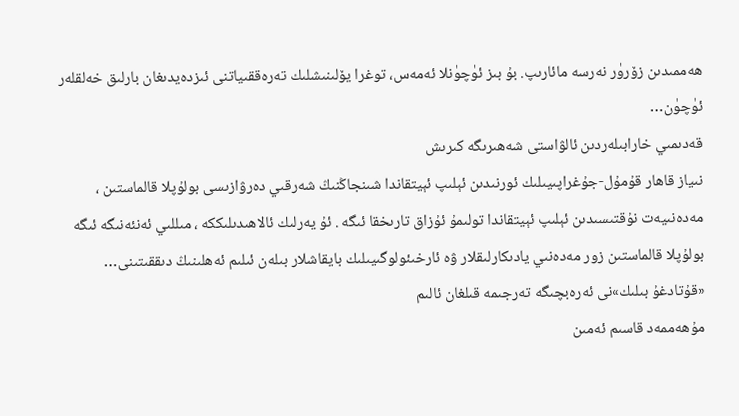ھەممىدىن زۆرۈر نەرسە مائارىپ. بۇ بىز ئۈچۈنلا ئەمەس، توغرا يۆلىنىشلىك تەرەققىياتنى ئىزدەيدىغان بارلىق خەلقلەر ئۈچۈن…
قەدىمىي خارابىلەردىن ئالۋاستى شەھىرىگە كىرىش
نىياز قاھار قۇمۇل-جۇغراپىيىلىك ئورنىدىن ئېلىپ ئېيتقاندا شىنجاڭنىڭ شەرقىي دەرۋازىسى بولۇپلا قالماستىن ، مەدەنىيەت نۇقتىسىدىن ئېلىپ ئېيتقاندا تولىمۇ ئۇزاق تارىخقا ئىگە . ئۇ يەرلىك ئالاھىدىلىككە ، مىللىي ئەنئەنىگە ئىگە بولۇپلا قالماستىن زور مەدەنىي يادىكارلىقلار ۋە ئارخىئولوگىيىلىك بايقاشلار بىلەن ئىلىم ئەھلىنىڭ دىققىتىنى…
«قۇتادغۇ بىلىك»نى ئەرەبچىگە تەرجىمە قىلغان ئالىم
مۇھەممەد قاسىم ئەمىن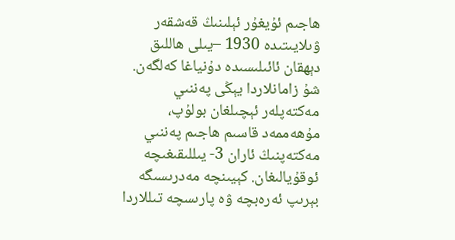ھاجىم ئۇيغۇر ئېلىنىڭ قەشقەر ۋىلايىتىدە 1930 –يىلى ھاللىق دېھقان ئائىلىسىدە دۇنياغا كەلگەن. شۇ زامانلاردا يېڭى پەننىي مەكتەپلەر ئېچىلغان بولۇپ، مۇھەممەد قاسىم ھاجىم پەننىي مەكتەپنىڭ ئاران 3- يىللىقىغىچە ئوقۇيالىغان. كېيىنچە مەدرىسىگە بېرىپ ئەرەبچە ۋە پارىسچە تىللاردا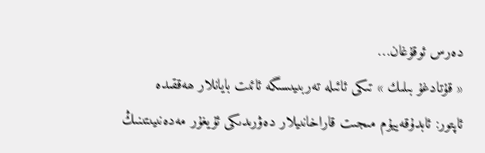دەرس ئوقۇغان…
« قۇتادغۇ بىلىك » تىكى ئائىلە تەربىيىسىگە ئائىت بايانلار ھەققىدە
ئاپتور: ئابدۇقەييۇم مىجىت قاراخانىيلار دەۋرىدىكى ئۇيغۇر مەدەنىيىتىنىڭ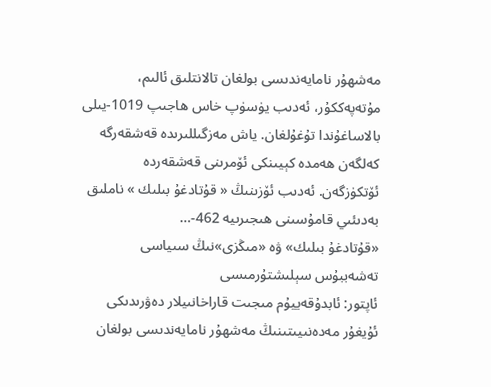مەشھۇر نامايەندىسى بولغان تالانتلىق ئالىم، مۇتەپەككۇر، ئەدىب يۈسۈپ خاس ھاجىپ 1019-يىلى بالاساغۇندا تۇغۇلغان. ياش مەزگىللىرىدە قەشقەرگە كەلگەن ھەمدە كېيىنكى ئۆمرىنى قەشقەردە ئۆتكۈزگەن. ئەدىب ئۆزىنىڭ « قۇتادغۇ بىلىك » ناملىق بەدىئىي قامۇسىنى ھىجىرىيە 462-…
«قۇتادغۇ بىلىك» ۋە «مىڭزى»نىڭ سىياسى تەشەببۇس سېلىشتۇرمىسى
ئاپتور: ئابدۇقەييۇم مىجىت قاراخانىيلار دەۋرىدىكى ئۇيغۇر مەدەنىيىتىنىڭ مەشھۇر نامايەندىسى بولغان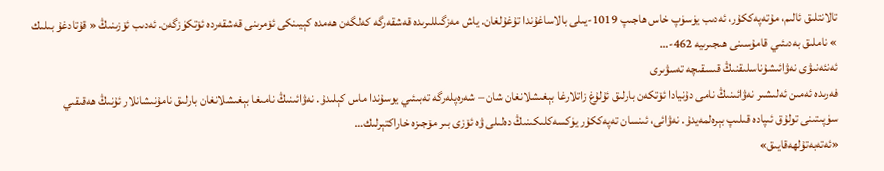تالانتلىق ئالىم، مۇتەپەككۇر، ئەدىب يۈسۈپ خاس ھاجىپ 1019-يىلى بالاساغۇندا تۇغۇلغان. ياش مەزگىللىرىدە قەشقەرگە كەلگەن ھەمدە كېيىنكى ئۆمرىنى قەشقەردە ئۆتكۈزگەن. ئەدىب ئۆزىنىڭ « قۇتادغۇ بىلىك » ناملىق بەدىئىي قامۇسىنى ھىجىرىيە 462-…
ئەنئەنىۋى نەۋائىشۇناسلىقنىڭ قىسقىچە تەسۋىرى
فەرىدە ئەمىن ئەلىشىر نەۋائىنىڭ نامى دۇنيادا ئۆتكەن بارلىق ئۇلۇغ زاتلارغا بېغىشلانغان شان – شەرەپلەرگە تەبىئىي يوسۇندا ماس كېلىدۇ. نەۋائىنىڭ نامىغا بېغىشلانغان بارلىق نامۇنىشانلار ئۇنىڭ ھەقىقىي سۈپىتىنى تولۇق ئىپادە قىلىپ بېرەلمەيدۇ. نەۋائى، ئىنسان تەپەككۇر يۈكسەكلىكىنىڭ دەلىلى ۋە ئۆزى بىر مۆجىزە خاراكتېرلىك…
«ئەتەبەتۇلھەقايىق»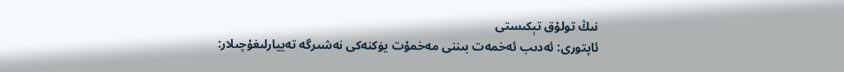نىڭ تولۇق تېكىستى
ئاپتورى: ئەدىب ئەخمەت بىننى مەخمۇت يۈكنەكى نەشىرگە تەييارلىغۇچىلار: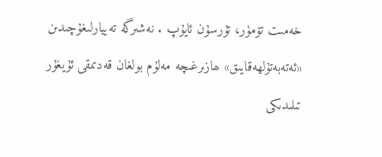خەمىت تۆمۈر، تۇرسۇن ئايۇپ . نەشىرگە تەييارلىغۇچىدىن «ئەتەبەتۇلھەقايىق» ھازىرغىچە مەلۇم بولغان قەدىمقى ئۇيغۇر تىلىدىكى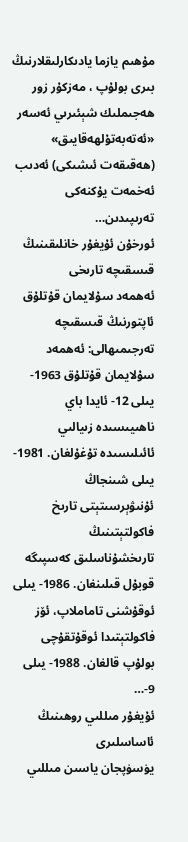مۇھىم يازما يادىكارلىقلارنىڭ بىرى بولۇپ ، مەزكۇر زور ھەجىملىك شېئىرىي ئەسەر «ئەتەبەتۇلھەقايىق» (ھەقىقەت ئىشىكى) ئەدىب ئەخمەت يۇكنەكى تەرىپىدىن…
ئورخۇن ئۇيغۇر خانلىقىنىڭ قىسقىچە تارىخى
ئەھمەد سۇلايمان قۇتلۇق ئاپتورنىڭ قىسقىچە تەرجىمىھالى: ئەھمەد سۇلايمان قۇتلۇق 1963- يىلى 12- ئايدا باي ناھىيىسىدە زىيالىي ئائىلىسىدە تۇغۇلغان. 1981- يىلى شىنجاڭ ئۇنىۋېرسىتېتى تارىخ فاكولتېتىنىڭ تارىخشۇناسلىق كەسپىگە قوبۇل قىلىنغان. 1986- يىلى ئوقۇشنى تاماملاپ، ئۆز فاكولتېتىدا ئوقۇتقۇچى بولۇپ قالغان. 1988- يىلى 9-…
ئۇيغۇر مىللىي روھىنىڭ ئاساسلىرى
يۈسۈپجان ياسىن مىللىي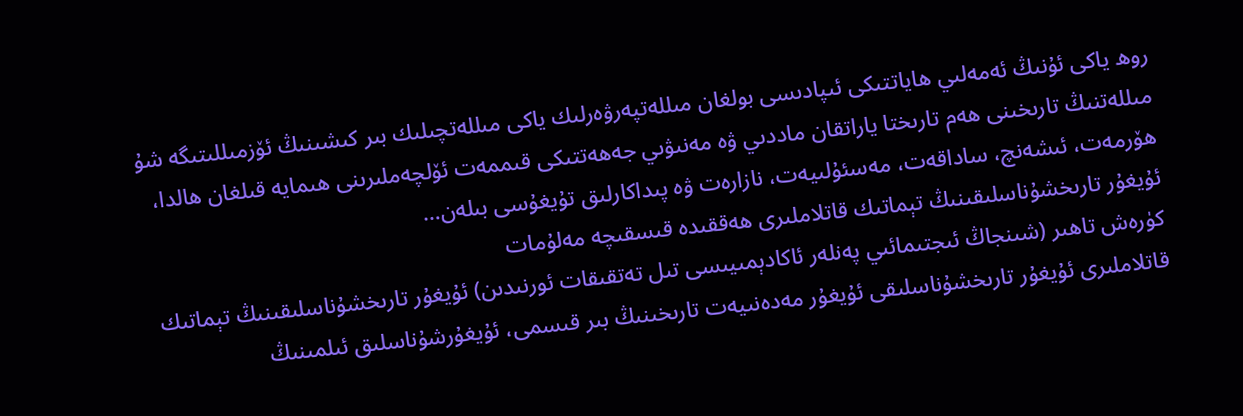روھ ياكى ئۇنىڭ ئەمەلىي ھاياتتىكى ئىپادىسى بولغان مىللەتپەرۋەرلىك ياكى مىللەتچىلىك بىر كىشىنىڭ ئۆزمىللىتىگە شۇ مىللەتنىڭ تارىخىنى ھەم تارىختا ياراتقان ماددىي ۋە مەنىۋىي جەھەتتىكى قىممەت ئۆلچەملىرىنى ھىمايە قىلغان ھالدا، ھۆرمەت، ئىشەنچ، ساداقەت، مەسئۇلىيەت، نازارەت ۋە پىداكارلىق تۇيغۇسى بىلەن…
ئۇيغۇر تارىخشۇناسلىقىنىڭ تېماتىك قاتلاملىرى ھەققىدە قىسقىچە مەلۇمات
كۈرەش تاھىر (شىنجاڭ ئىجتىمائىي پەنلەر ئاكادېمىيىسى تىل تەتقىقات ئورنىدىن) ئۇيغۇر تارىخشۇناسلىقىنىڭ تېماتىك قاتلاملىرى ئۇيغۇر تارىخشۇناسلىقى ئۇيغۇر مەدەنىيەت تارىخىنىڭ بىر قىسمى، ئۇيغۇرشۇناسلىق ئىلمىنىڭ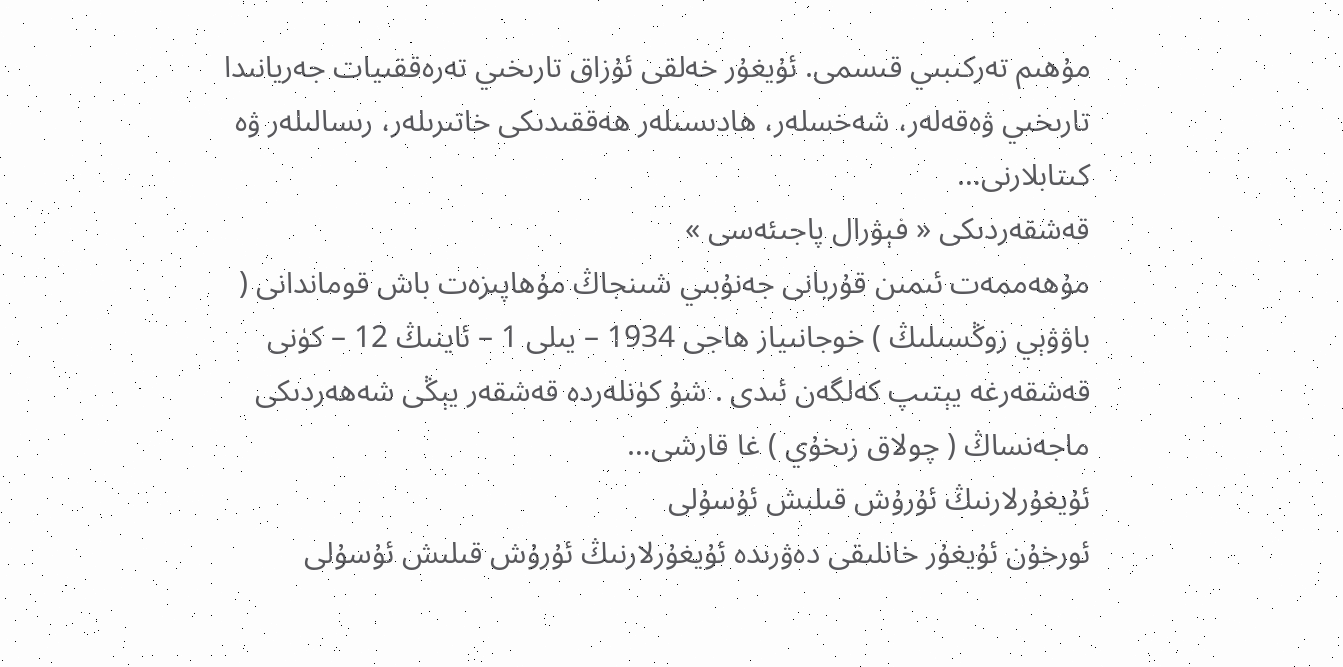مۇھىم تەركىبىي قىسمى. ئۇيغۇر خەلقى ئۇزاق تارىخىي تەرەققىيات جەريانىدا تارىخىي ۋەقەلەر، شەخسلەر، ھادىسىلەر ھەققىدىكى خاتىرىلەر، رىسالىلەر ۋە كىتابلارنى…
قەشقەردىكى « فېۋرال پاجىئەسى »
مۇھەممەت ئىمىن قۇربانى جەنۇبىي شىنجاڭ مۇھاپىزەت باش قوماندانى ( باۋۋېي زوڭسىلىڭ ) خوجانىياز ھاجى 1934 – يىلى 1 – ئاينىڭ 12 – كۈنى قەشقەرغە يېتىپ كەلگەن ئىدى . شۇ كۈنلەردە قەشقەر يېڭى شەھەردىكى ماجەنساڭ ( چولاق زىخۇي ) غا قارشى…
ئۇيغۇرلارنىڭ ئۇرۇش قىلىش ئۇسۇلى
ئورخۇن ئۇيغۇر خانلىقى دەۋرىدە ئۇيغۇرلارنىڭ ئۇرۇش قىلىش ئۇسۇلى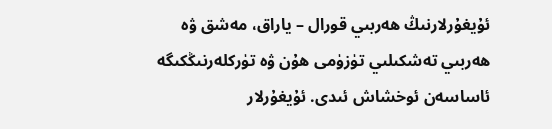ئۇيغۇرلارنىڭ ھەربىي قورال – ياراق، مەشق ۋە ھەربىي تەشكىلىي تۈزۈمى ھۇن ۋە تۈركلەرنىڭكىگە ئاساسەن ئوخشاش ئىدى. ئۇيغۇرلار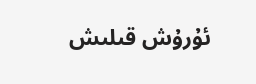ئۇرۇش قىلىش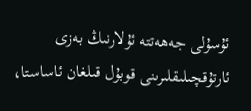ئۇسۇلى جەھەتتە ئۇلارنىڭ بەزى ئارتۇقچىلىقلىرىنى قوبۇل قىلغان ئاساستا،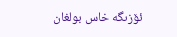ئۆزىگە خاس بولغان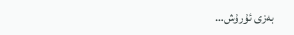بەزى ئۇرۇش…